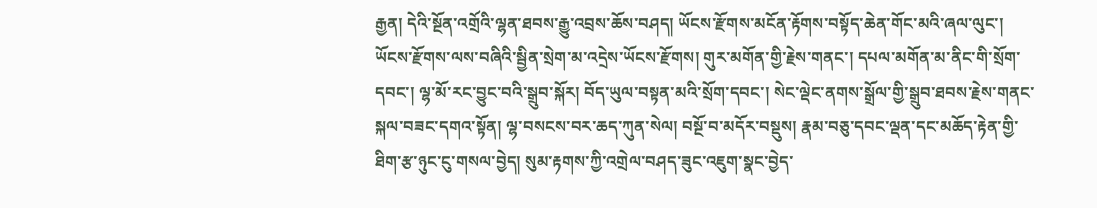རྒྱན། དེའི་སྔོན་འགྲོའི་ལྷན་ཐབས་རྒྱུ་འབྲས་ཆོས་བཤད། ཡོངས་རྫོགས་མངོན་རྟོགས་བསྟོད་ཆེན་གོང་མའི་ཞལ་ལུང་། ཡོངས་རྫོགས་ལས་བཞིའི་སྦྱིན་སྲེག་མ་འདྲེས་ཡོངས་རྫོགས། གུར་མགོན་གྱི་རྗེས་གནང་། དཔལ་མགོན་མ་ནིང་གི་སྲོག་དབང་། ལྷ་མོ་རང་བྱུང་བའི་སྒྲུབ་སྐོར། བོད་ཡུལ་བསྟན་མའི་སྲོག་དབང་། སེང་ལྡེང་ནགས་སྒྲོལ་གྱི་སྒྲུབ་ཐབས་རྗེས་གནང་སྐལ་བཟང་དགའ་སྟོན། ལྷ་བསངས་བར་ཆད་ཀུན་སེལ། བསྔོ་བ་མདོར་བསྡུས། རྣམ་བཅུ་དབང་ལྡན་དང་མཆོད་རྟེན་གྱི་ཐིག་རྩ་ཉུང་ངུ་གསལ་བྱེད། སུམ་རྟགས་ཀྱི་འགྲེལ་བཤད་ཟུང་འཇུག་སྣང་བྱེད་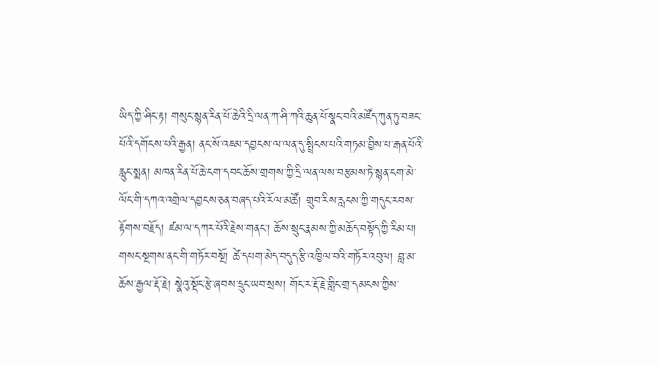ཡིད་ཀྱི་ཤིང་རྟ། གསུང་སྙན་རིན་པོ་ཆེའི་དྲི་ལན་ཀ་ཤི་ཀའི་ཆུན་པོ་སྣང་བའི་མཛོད་ཀུན་ཏུ་བཟང་པོའི་དགོངས་པའི་རྒྱན། ནང་སོ་འཇམ་དབྱངས་ལ་ལན་དུ་སྤྲིངས་པའི་གཏམ་བྱིས་པ་རྒན་པོའི་རླུང་སྨན། མཁན་རིན་པོ་ཆེ་ངག་དབང་ཆོས་གྲགས་ཀྱི་དྲི་ལན་ལས་བརྩམས་ཏེ་སྙན་ངག་མེ་ལོང་གི་དཀའ་འགྲེལ་དབྱངས་ཅན་བཞད་པའི་རོལ་མཚོ། གྲུབ་རིས་རླངས་ཀྱི་གདུང་རབས་རྟོགས་བརྗོད། ཛམ་ལ་དཀར་པོའི་རྗེས་གནང་། ཆོས་སྲུང་རྣམས་ཀྱི་མཆོད་བསྟོད་ཀྱི་རིམ་པ། གསང་སྔགས་ནང་གི་གཏོར་བསྔོ། ཚེ་དཔག་མེད་བདུད་རྩི་འཁྱིལ་བའི་གཏོར་འབུལ། བླ་མ་ཆོས་རྒྱལ་རྡོ་རྗེ། སྣེའུ་སྡོང་རྩེ་ཞབས་དྲུང་ཡབ་སྲས། གོང་ར་རྡོ་རྗེ་གླིང་གྲ་དམངས་ཀྱིས་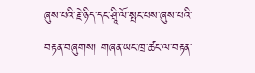ཞུས་པའི་རྗེ་ཉིད་དང་ཤྲཱི་ལོ་སྤང་པས་ཞུས་པའི་བརྟན་བཞུགས། གཞན་ཡང་ཁྲ་ཚང་ལ་བརྟན་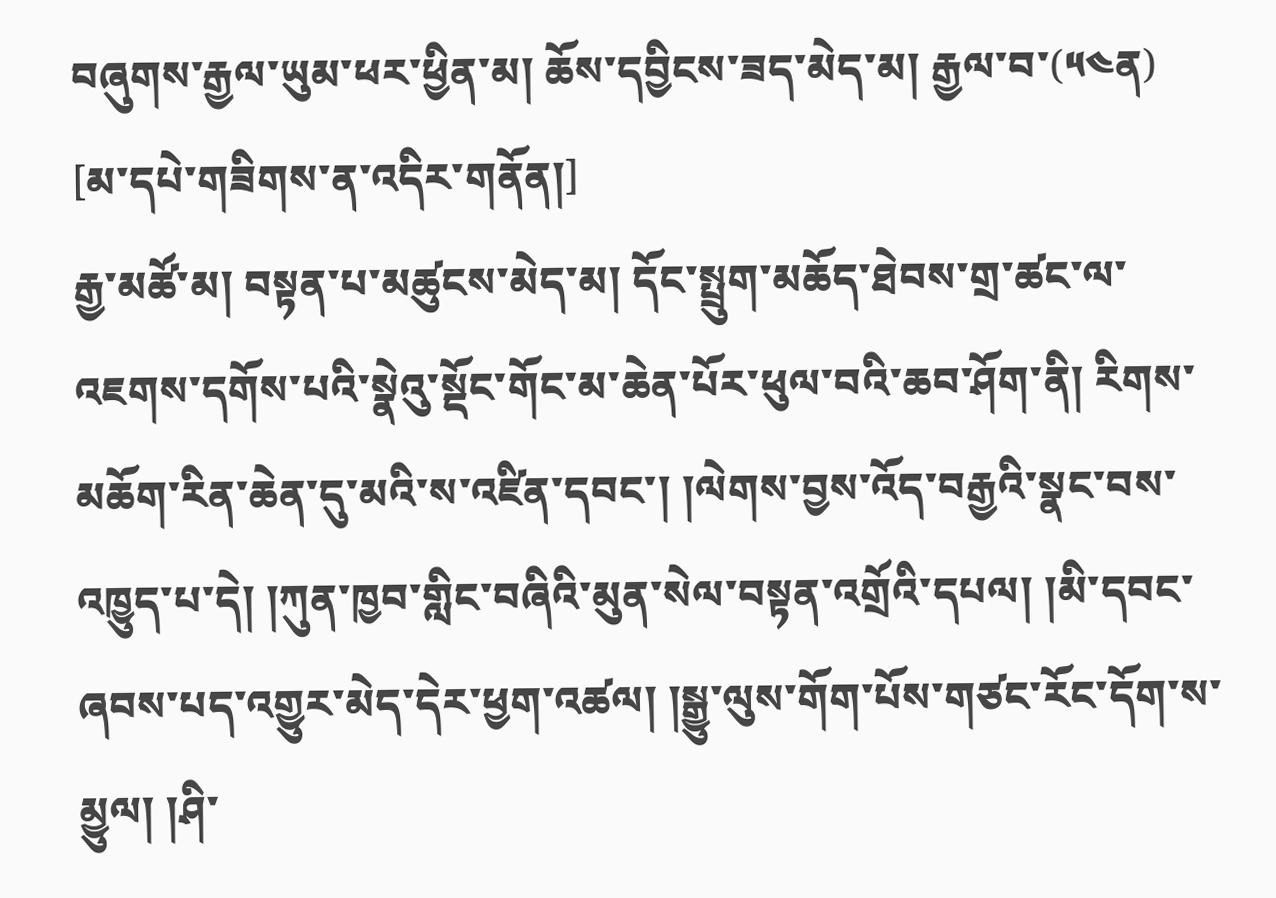བཞུགས་རྒྱལ་ཡུམ་ཕར་ཕྱིན་མ། ཆོས་དབྱིངས་ཟད་མེད་མ། རྒྱལ་བ་(༥༤ན)
[མ་དཔེ་གཟིགས་ན་འདིར་གནོན།]
རྒྱ་མཚོ་མ། བསྟན་པ་མཚུངས་མེད་མ། དོང་སྤྲུག་མཆོད་ཐེབས་གྲ་ཚང་ལ་འཇགས་དགོས་པའི་སྣེའུ་སྡོང་གོང་མ་ཆེན་པོར་ཕུལ་བའི་ཆབ་ཤོག་ནི། རིགས་མཆོག་རིན་ཆེན་དུ་མའི་ས་འཛིན་དབང་། །ལེགས་བྱས་འོད་བརྒྱའི་སྣང་བས་འཁྱུད་པ་དེ། །ཀུན་ཁྱབ་གླིང་བཞིའི་མུན་སེལ་བསྟན་འགྲོའི་དཔལ། །མི་དབང་ཞབས་པད་འགྱུར་མེད་དེར་ཕྱག་འཚལ། །སྒྱུ་ལུས་གོག་པོས་གཙང་རོང་དོག་ས་མྱུལ། །ཤི་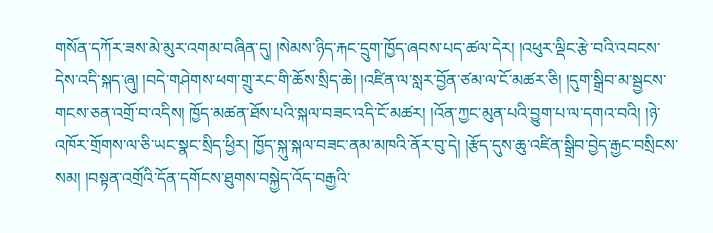གསོན་དཀོར་ཟས་མེ་མུར་འགམ་བཞིན་དུ། །སེམས་ཉིད་རྐང་དྲུག་ཁྱོད་ཞབས་པད་ཚལ་དེར། །འཕུར་ལྡིང་རྩེ་བའི་འབངས་དེས་འདི་སྐད་ཞུ། །བདེ་གཤེགས་ཕག་གྲུ་རང་གི་ཆོས་སྲིད་ཆེ། །འཛིན་ལ་སླར་བྱོན་ཙམ་ལ་ངོ་མཚར་ཅི། །དུག་སྒྲིབ་མ་སྦྱངས་གངས་ཅན་འགྲོ་བ་འདིས། ཁྱོད་མཚན་ཐོས་པའི་སྐལ་བཟང་འདི་ངོ་མཚར། །འོན་ཀྱང་མུན་པའི་བྱུག་པ་ལ་དགའ་བའི། །ཉེ་འཁོར་གྲོགས་ལ་ཅི་ཡང་སྣང་སྲིད་ཕྱིར། ཁྱོད་སྐུ་སྐལ་བཟང་ནམ་མཁའི་ནོར་བུ་དེ། །རྩོད་དུས་ཆུ་འཛིན་སྒྲིབ་བྱེད་རྒྱང་བསྲིངས་སམ། །བསྟན་འགྲོའི་དོན་དགོངས་ཐུགས་བསྐྱེད་འོད་བརྒྱའི་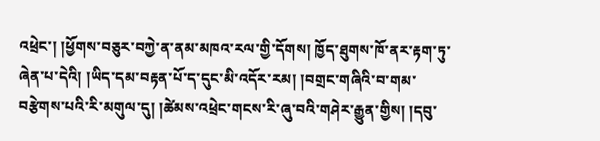འཕྲེང་། །ཕྱོགས་བཅུར་བཀྱེ་ན་ནམ་མཁའ་རལ་གྱི་དོགས། ཁྱོད་ཐུགས་ཁོ་ནར་རྟག་ཏུ་ཞེན་པ་དེའི། །ཡིད་དམ་བརྟན་པོ་ད་དུང་མི་འདོར་རམ། །བགྲང་གཞིའི་བ་གམ་བརྩེགས་པའི་རི་མགུལ་དུ། །ཚེམས་འཕྲེང་གངས་རི་ཞུ་བའི་གཤེར་རྒྱུན་གྱིས། །དབུ་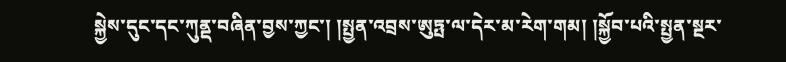སྐྱེས་དུང་དང་ཀུནྡ་བཞིན་བྱས་ཀྱང་། །སྤྱན་འབྲས་ཨུཏྤ་ལ་དེར་མ་རེག་གམ། །སྐྱོབ་པའི་སྤྱན་སྔར་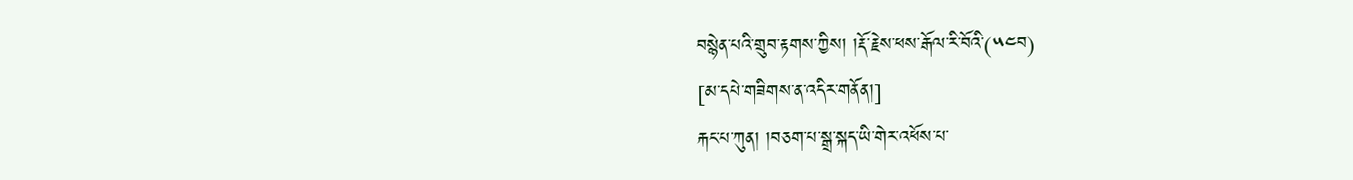བསྙེན་པའི་གྲུབ་རྟགས་ཀྱིས། །རྡོ་རྗེས་ཕས་རྒོལ་རི་བོའི་(༥༤བ)
[མ་དཔེ་གཟིགས་ན་འདིར་གནོན།]
རྐང་པ་ཀུན། །བཅག་པ་སྒྲ་སྐད་ཡི་གེར་འཕོས་པ་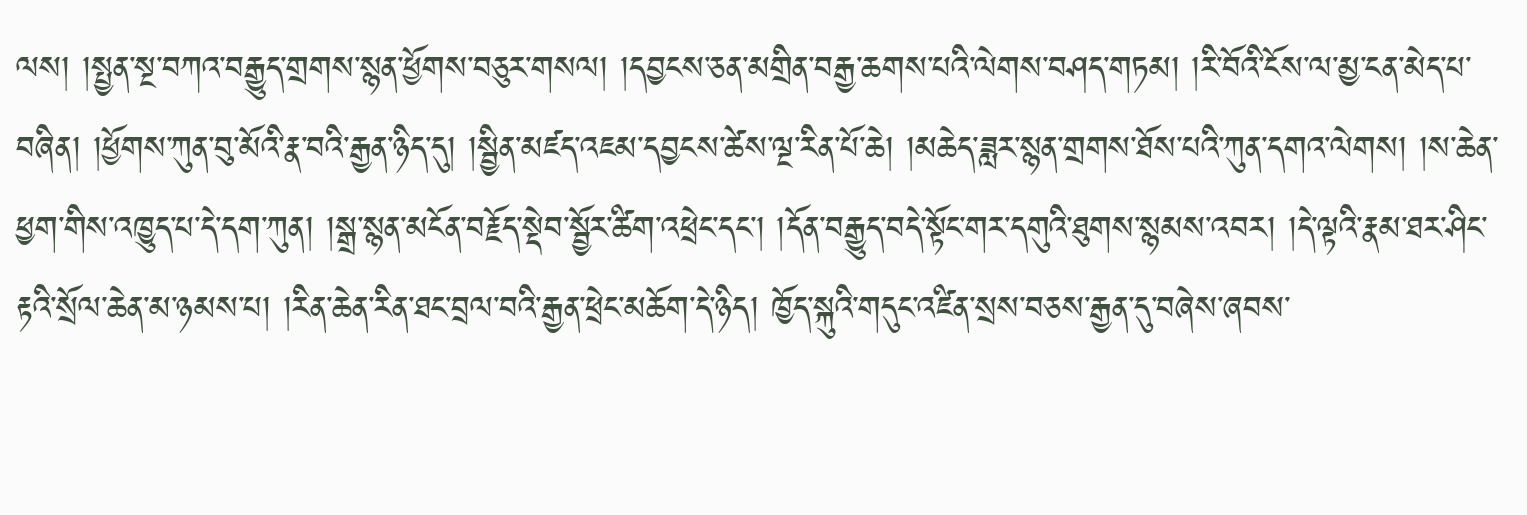ལས། །སྤྱན་སྔ་བཀའ་བརྒྱུད་གྲགས་སྙན་ཕྱོགས་བཅུར་གསལ། །དབྱངས་ཅན་མགྲིན་བརྒྱ་ཆགས་པའི་ལེགས་བཤད་གཏམ། །རི་བོའི་ངོས་ལ་མྱ་ངན་མེད་པ་བཞིན། །ཕྱོགས་ཀུན་བུ་མོའི་རྣ་བའི་རྒྱན་ཉིད་དུ། །སྦྱིན་མཛད་འཇམ་དབྱངས་ཚེས་ལྔ་རིན་པོ་ཆེ། །མཆེད་ཟླར་སྙན་གྲགས་ཐོས་པའི་ཀུན་དགའ་ལེགས། །ས་ཆེན་ཕྱག་གིས་འཁྱུད་པ་དེ་དག་ཀུན། །སྒྲ་སྙན་མངོན་བརྗོད་སྡེབ་སྦྱོར་ཚིག་འཕྲེང་དང་། །དོན་བརྒྱུད་བདེ་སྟོང་གར་དགུའི་ཐུགས་སྙམས་འབར། །དེ་ལྟའི་རྣམ་ཐར་ཤིང་རྟའི་སྲོལ་ཆེན་མ་ཉམས་པ། །རིན་ཆེན་རིན་ཐང་བྲལ་བའི་རྒྱན་ཕྲེང་མཆོག་དེ་ཉིད། ཁྱོད་སྐུའི་གདུང་འཛིན་སྲས་བཅས་རྒྱན་དུ་བཞེས་ཞབས་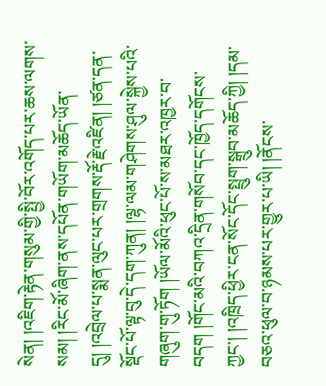སེན། །འཇིག་རྟེན་གསུམ་གྱི་སྤྱི་བོར་འགོད་པར་ཆས་ལགས་སམ། །རིང་མོ་ཞིག་ནས་དཔོན་གཡོག་མཆོད་ཡོན་དུ། །འབྲེལ་པ་སྨན་ལུང་པར་གྲགས་རྡོ་རྗེ་འཛིན། །ཙན་དན་སྡོང་པོ་ལྟ་བུ་དེ་དག་ཀུན། །ལྷ་ལམ་གཤེགས་ཤུལ་སྐྱེས་པའི་གཞུག་གུ་ཏོག །ཡོལ་མོའི་ཕུང་པོ་ས་མཐར་འཁྱར་བ་བདག །གོང་མའི་བཀའ་དྲིན་གསོབ་དང་ཁྱོད་དགོངས་ཀྱང་། །འཁྲིད་ཕྱིར་ངན་སོང་དོང་སྤྲུག་སྒྲུབ་མཆོད་ཀྱི། །དམ་བཅའ་ཕུལ་བ་ཉམས་པར་གྱུར་པ་ཡི། །ནོངས་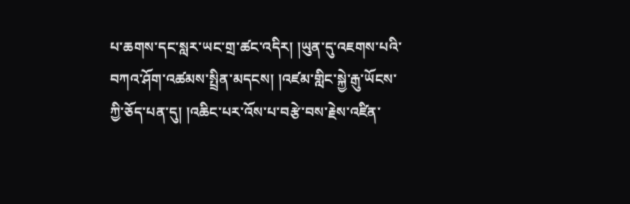པ་ཆགས་དང་སླར་ཡང་གྲ་ཚང་འདིར། །ཡུན་དུ་འཇགས་པའི་བཀའ་ཤོག་འཚམས་སྤྲིན་མདངས། །འཛམ་གླིང་སྐྱེ་རྒུ་ཡོངས་ཀྱི་ཅོད་པན་དུ། །འཆིང་པར་འོས་པ་བརྩེ་བས་རྗེས་འཛིན་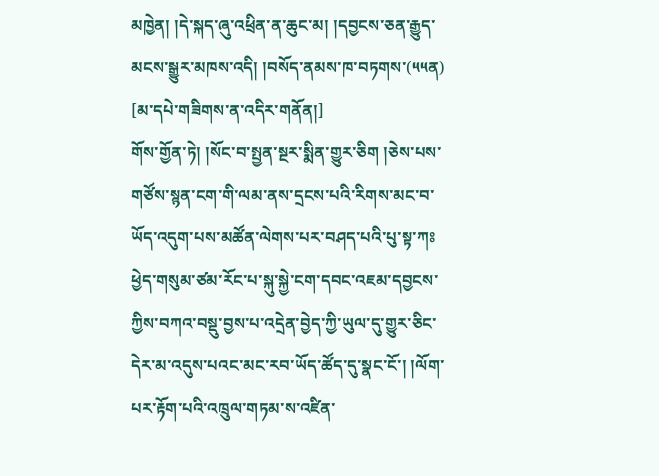མཁྱེན། །དེ་སྐད་ཞུ་འཕྲིན་ན་ཆུང་མ། །དབྱངས་ཅན་རྒྱུད་མངས་སྒྱུར་མཁས་འདི། །བསོད་ནམས་ཁ་བཏགས་(༥༥ན)
[མ་དཔེ་གཟིགས་ན་འདིར་གནོན།]
གོས་གྱོན་ཏེ། །སོང་བ་སྤྱན་སྔར་སྨིན་གྱུར་ཅིག །ཅེས་པས་གཙོས་སྙན་ངག་གི་ལམ་ནས་དྲངས་པའི་རིགས་མང་བ་ཡོད་འདུག་པས་མཚོན་ལེགས་པར་བཤད་པའི་པུ་སྟ་ཀཿ ཕྱེད་གསུམ་ཙམ་རོང་པ་སྐུ་སྐྱེ་ངག་དབང་འཇམ་དབྱངས་ཀྱིས་བཀའ་བསྡུ་བྱས་པ་འདྲེན་བྱེད་ཀྱི་ཡུལ་དུ་གྱུར་ཅིང་དེར་མ་འདུས་པའང་མང་རབ་ཡོད་ཚོད་དུ་སྣང་ངོ་། །ལོག་པར་རྟོག་པའི་འཁྲུལ་གཏམ་ས་འཛིན་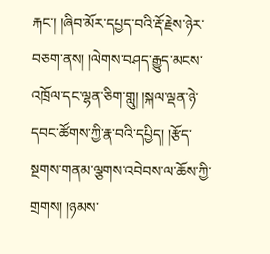རྐང་། །ཞིབ་མོར་དཔྱད་བའི་རྡོ་རྗེས་ཉེར་བཅག་ནས། །ལེགས་བཤད་རྒྱུད་མངས་འཁྲོལ་དང་ལྷན་ཅིག་གླུ། །སྐལ་ལྡན་ཉེ་དབང་ཚོགས་ཀྱི་རྣ་བའི་དཔྱིད། །རྩོད་སྔགས་གནམ་ལྕགས་འབེབས་ལ་ཆོས་ཀྱི་གྲགས། །ཉམས་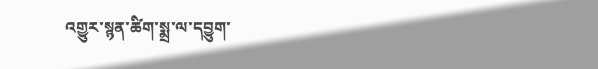འགྱུར་སྙན་ཚིག་སྨྲ་ལ་དབྱུག་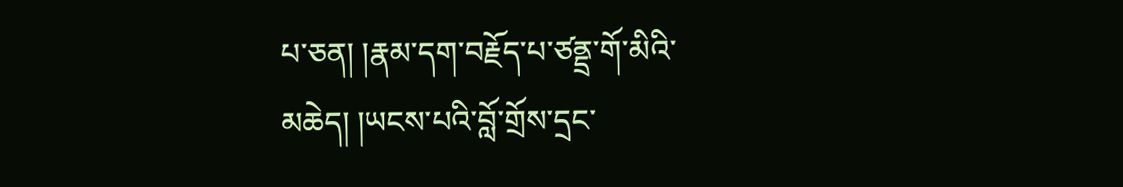པ་ཅན། །རྣམ་དག་བརྗོད་པ་ཙནྡྲ་གོ་མིའི་མཆེད། །ཡངས་པའི་བློ་གྲོས་དྲང་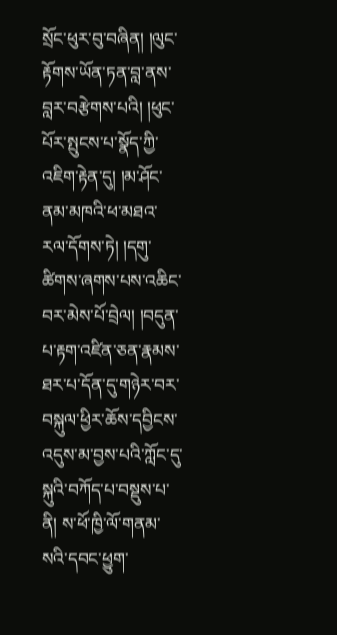སྲོང་ཕུར་བུ་བཞིན། །ལུང་རྟོགས་ཡོན་ཏན་བླ་ནས་བླར་བརྩེགས་པའི། །ཕུང་པོར་སྤུངས་པ་སྣོད་ཀྱི་འཇིག་རྟེན་དུ། །མ་ཤོང་ནམ་མཁའི་ཕ་མཐའ་རལ་དོགས་ཏེ། །དགུ་ཚིགས་ཞགས་པས་འཆིང་བར་མེས་པོ་བྲེལ། །བདུན་པ་རྟག་འཛིན་ཅན་རྣམས་ཐར་པ་དོན་དུ་གཉེར་བར་བསྐུལ་ཕྱིར་ཆོས་དབྱིངས་འདུས་མ་བྱས་པའི་ཀློང་དུ་སྐུའི་བཀོད་པ་བསྡུས་པ་ནི། ས་ཕོ་ཁྱི་ལོ་གནམ་སའི་དབང་ཕྱུག་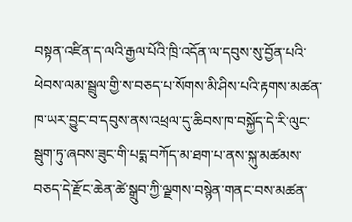བསྟན་འཛིན་ད་ལའི་རྒྱལ་པོའི་ཁྲི་འདོན་ལ་དབུས་སུ་བྱོན་པའི་ཕེབས་ལམ་སྦྲུལ་གྱི་ས་བཅད་པ་སོགས་མི་ཤིས་པའི་རྟགས་མཚན་ཁ་ཡར་བྱུང་བ་དབུས་ནས་འཕྲལ་དུ་ཆིབས་ཁ་བསྐྱོད་དེ་རི་ལུང་སྦུག་ཏུ་ཞབས་ཟུང་གི་པདྨ་བཀོད་མ་ཐག་པ་ནས་སྐུ་མཚམས་བཅད་དེ་རྫོང་ཆེན་ཚེ་སྒྲུབ་ཀྱི་ལྗགས་བསྙེན་གནང་བས་མཚན་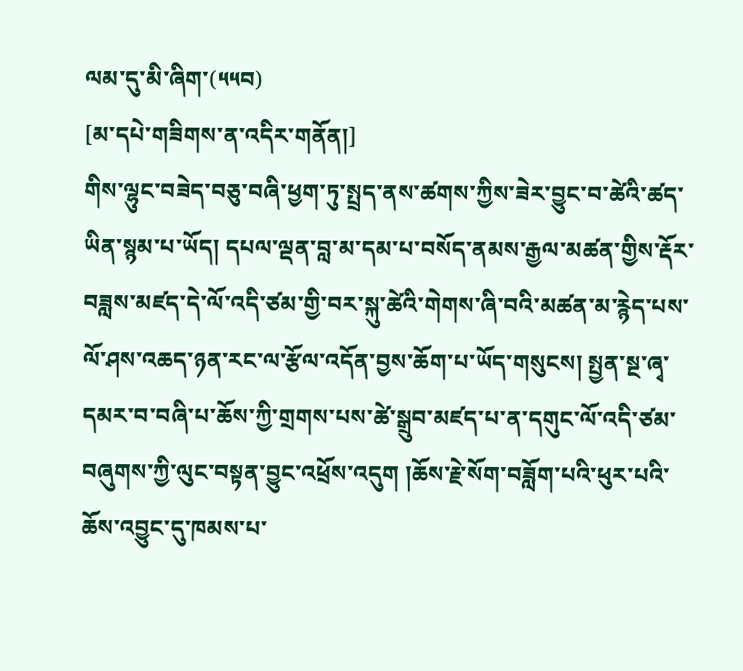ལམ་དུ་མི་ཞིག་(༥༥བ)
[མ་དཔེ་གཟིགས་ན་འདིར་གནོན།]
གིས་ལྷུང་བཟེད་བཅུ་བཞི་ཕྱག་ཏུ་སྤྲད་ནས་ཚགས་ཀྱིས་ཟེར་བྱུང་བ་ཚེའི་ཚད་ཡིན་སྙམ་པ་ཡོད། དཔལ་ལྡན་བླ་མ་དམ་པ་བསོད་ནམས་རྒྱལ་མཚན་གྱིས་རྡོར་བཟླས་མཛད་དེ་ལོ་འདི་ཙམ་གྱི་བར་སྐུ་ཚེའི་གེགས་ཞི་བའི་མཚན་མ་རྙེད་པས་ལོ་ཤས་འཆད་ཉན་རང་ལ་རྩོལ་འདོན་བྱས་ཆོག་པ་ཡོད་གསུངས། སྤྱན་སྔ་ཞྭ་དམར་བ་བཞི་པ་ཆོས་ཀྱི་གྲགས་པས་ཚེ་སྒྲུབ་མཛད་པ་ན་དགུང་ལོ་འདི་ཙམ་བཞུགས་ཀྱི་ལུང་བསྟན་བྱུང་འཕྲོས་འདུག །ཆོས་རྗེ་སོག་བཟློག་པའི་ཕུར་པའི་ཆོས་འབྱུང་དུ་ཁམས་པ་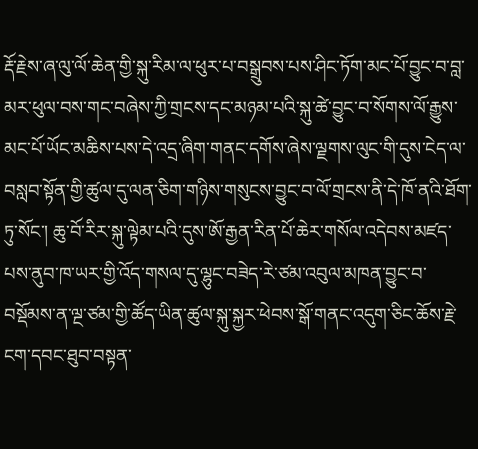རྡོ་རྗེས་ཞ་ལུ་ལོ་ཆེན་གྱི་སྐུ་རིམ་ལ་ཕུར་པ་བསྒྲུབས་པས་ཤིང་ཏོག་མང་པོ་བྱུང་བ་བླ་མར་ཕུལ་བས་གང་བཞེས་ཀྱི་གྲངས་དང་མཉམ་པའི་སྐུ་ཚེ་བྱུང་བ་སོགས་ལོ་རྒྱུས་མང་པོ་ཡོང་མཆིས་པས་དེ་འདྲ་ཞིག་གནང་དགོས་ཞེས་ལྗགས་ལུང་གི་དུས་ངེད་ལ་བསླབ་སྟོན་གྱི་ཚུལ་དུ་ལན་ཅིག་གཉིས་གསུངས་བྱུང་བ་ལོ་གྲངས་ནི་དེ་ཁོ་ནའི་ཐོག་ཏུ་སོང་། ཆུ་བོ་རིར་སྐུ་ལྟེམ་པའི་དུས་ཨོ་རྒྱན་རིན་པོ་ཆེར་གསོལ་འདེབས་མཛད་པས་ནུབ་ཁ་ཡར་གྱི་འོད་གསལ་དུ་ལྷུང་བཟེད་རེ་ཙམ་འབུལ་མཁན་བྱུང་བ་བསྡོམས་ན་ལྔ་ཙམ་གྱི་ཚོད་ཡིན་ཚུལ་སྐུ་སྐྱར་ཕེབས་སྒོ་གནང་འདུག་ཅིང་ཆོས་རྗེ་ངག་དབང་ཐུབ་བསྟན་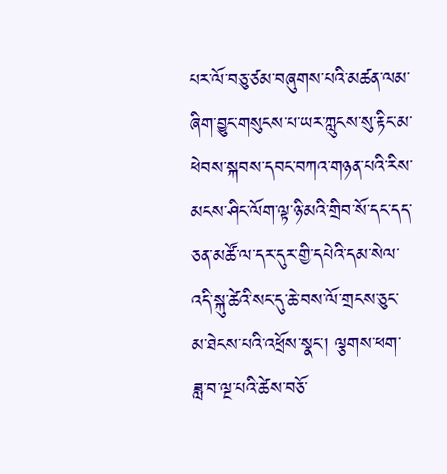པར་ལོ་བཅུ་ཙམ་བཞུགས་པའི་མཚན་ལམ་ཞིག་བྱུང་གསུངས་པ་ཡར་ཀླུངས་སུ་རྟིང་མ་ཕེབས་སྐབས་དབང་བཀའ་གཉན་པའི་རིས་མངས་ཤིང་ལོག་ལྟ་ཉི་མའི་གྲིབ་སོ་དང་དད་ཅན་མཚོ་ལ་དར་དུར་གྱི་དཔེའི་དམ་སེལ་འདི་སྐུ་ཚེའི་སང་དུ་ཆེ་བས་ལོ་གྲངས་ཅུང་མ་ཐེངས་པའི་འཕྲོས་སྣང་། ལྕགས་ཕག་ཟླ་བ་ལྔ་པའི་ཚེས་བཅོ་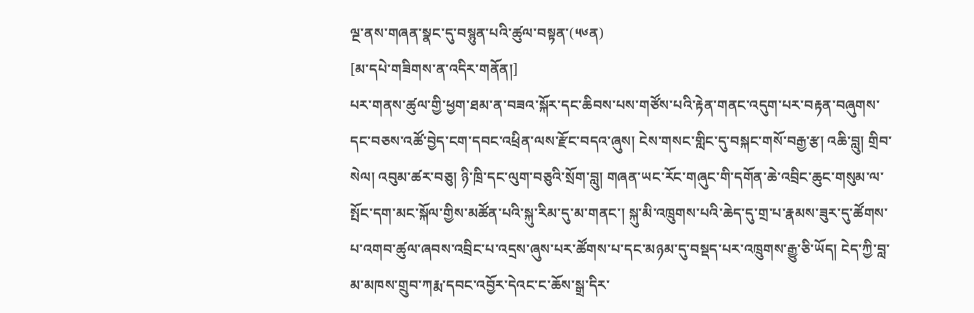ལྔ་ནས་གཞན་སྣང་དུ་བསྙུན་པའི་ཚུལ་བསྟན་(༥༦ན)
[མ་དཔེ་གཟིགས་ན་འདིར་གནོན།]
པར་གནས་ཚུལ་གྱི་ཕྱག་ཐམ་ན་བཟའ་སྐོར་དང་ཆིབས་པས་གཙོས་པའི་རྟེན་གནང་འདུག་པར་བརྟན་བཞུགས་དང་བཅས་འཚོ་བྱེད་ངག་དབང་འཕྲིན་ལས་རྫོང་བདའ་ཞུས། ངེས་གསང་གླིང་དུ་བསྐང་གསོ་བརྒྱ་རྩ། འཆི་བླུ། གྲིབ་སེལ། འབུམ་ཚར་བཅུ། ཉི་ཁྲི་དང་ལུག་བཅུའི་སྲོག་བླུ། གཞན་ཡང་རོང་གཞུང་གི་དགོན་ཆེ་འབྲིང་ཆུང་གསུམ་ལ་སྤོང་དག་མང་སྐོལ་གྱིས་མཚོན་པའི་སྐུ་རིམ་དུ་མ་གནང་། སྐུ་མི་འཁྲུགས་པའི་ཆེད་དུ་གྲ་པ་རྣམས་ཟུར་དུ་ཚོགས་པ་འགབ་ཚུལ་ཞབས་འབྲིང་པ་འདྲས་ཞུས་པར་ཚོགས་པ་དང་མཉམ་དུ་བསྡད་པར་འཁྲུགས་རྒྱུ་ཅི་ཡོད། ངེད་ཀྱི་བླ་མ་མཁས་གྲུབ་ཀརྨ་དབང་འབྱོར་དེའང་ང་ཆོས་སྒྲ་དིར་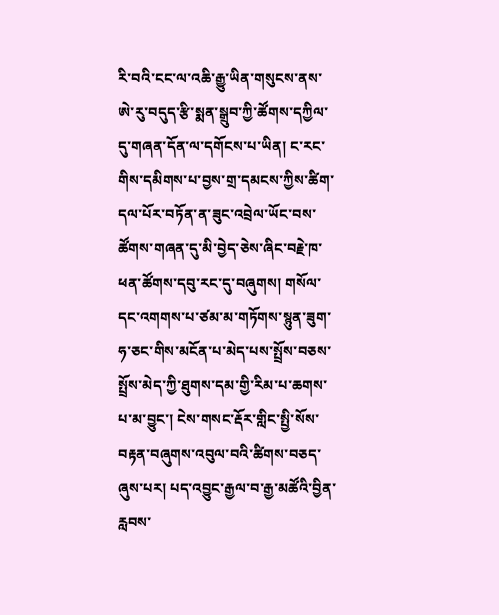རི་བའི་ངང་ལ་འཆི་རྒྱུ་ཡིན་གསུངས་ནས་ཨེ་རུ་བདུད་རྩི་སྨན་སྒྲུབ་ཀྱི་ཚོགས་དཀྱིལ་དུ་གཞན་དོན་ལ་དགོངས་པ་ཡིན། ང་རང་གིས་དམིགས་པ་བྱས་གྲ་དམངས་ཀྱིས་ཚིག་དལ་པོར་བཏོན་ན་ཟུང་འབྲེལ་ཡོང་བས་ཚོགས་གཞན་དུ་མི་བྱེད་ཅེས་ཞིང་བརྗེ་ཁ་ཕན་ཚོགས་དབུ་རང་དུ་བཞུགས། གསོལ་དང་འགགས་པ་ཙམ་མ་གཏོགས་སྙུན་ཟུག་ཧ་ཅང་གིས་མངོན་པ་མེད་པས་སྤྲོས་བཅས་སྤྲོས་མེད་ཀྱི་ཐུགས་དམ་གྱི་རིམ་པ་ཆགས་པ་མ་བྱུང་། ངེས་གསང་རྡོར་གླིང་སྤྱི་སོས་བརྟན་བཞུགས་འབུལ་བའི་ཚིགས་བཅད་ཞུས་པར། པད་འབྱུང་རྒྱལ་བ་རྒྱ་མཚོའི་བྱིན་རླབས་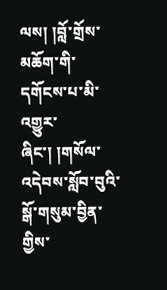ལས། །བློ་གྲོས་མཆོག་གི་དགོངས་པ་མི་འགྱུར་ཞིང་། །གསོལ་འདེབས་སློབ་བུའི་སྒོ་གསུམ་བྱིན་གྱིས་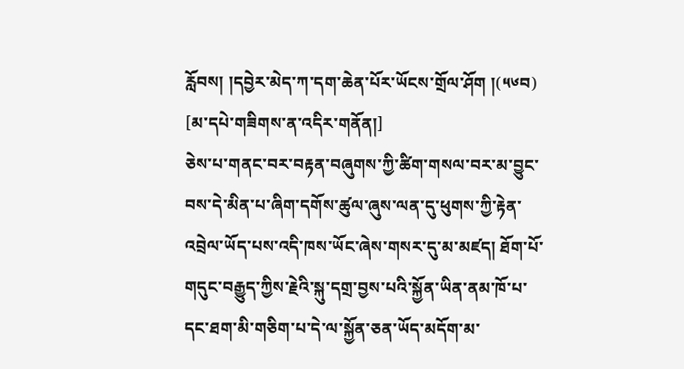རློབས། །དབྱེར་མེད་ཀ་དག་ཆེན་པོར་ཡོངས་གྲོལ་ཤོག །(༥༦བ)
[མ་དཔེ་གཟིགས་ན་འདིར་གནོན།]
ཅེས་པ་གནང་བར་བརྟན་བཞུགས་ཀྱི་ཚིག་གསལ་བར་མ་བྱུང་བས་དེ་མིན་པ་ཞིག་དགོས་ཚུལ་ཞུས་ལན་དུ་ཕུགས་ཀྱི་རྟེན་འབྲེལ་ཡོད་པས་འདི་ཁས་ཡོང་ཞེས་གསར་དུ་མ་མཛད། ཐོག་པོ་གདུང་བརྒྱུད་ཀྱིས་རྗེའི་སྐུ་དགྲ་བྱས་པའི་སྐྱོན་ཡིན་ནམ་ཁོ་པ་དང་ཐག་མི་གཅིག་པ་དེ་ལ་སྐྱོན་ཅན་ཡོད་མདོག་མ་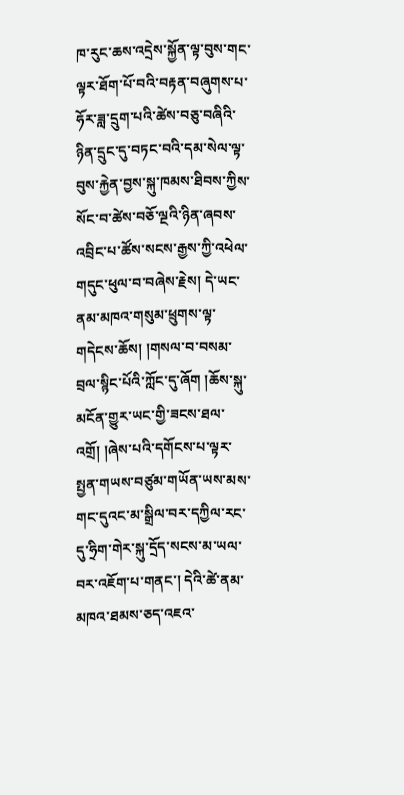ཁ་རུང་ཆས་འདྲེས་སྐྱོན་ལྟ་བུས་གང་ལྟར་ཐོག་པོ་བའི་བརྟན་བཞུགས་པ་ཧོར་ཟླ་དྲུག་པའི་ཚེས་བཅུ་བཞིའི་ཉིན་དྲུང་དུ་བཏང་བའི་དམ་སེལ་ལྟ་བུས་རྐྱེན་བྱས་སྐུ་ཁམས་ཐིབས་ཀྱིས་སོང་བ་ཚེས་བཅོ་ལྔའི་ཉིན་ཞབས་འབྲིང་པ་ཚོས་སངས་རྒྱས་ཀྱི་འཕེལ་གདུང་ཕུལ་བ་བཞེས་རྗེས། དེ་ཡང་ནམ་མཁའ་གསུམ་ཕྲུགས་ལྟ་གདེངས་ཆོས། །གསལ་བ་བསམ་བྲལ་སྙིང་པོའི་ཀློང་དུ་ཞོག །ཆོས་སྐུ་མངོན་གྱུར་ཡང་གྱི་ཟངས་ཐལ་འགྲོ། །ཞེས་པའི་དགོངས་པ་ལྟར་སྤྱན་གཡས་བཙུམ་གཡོན་ཡས་མས་གང་དུའང་མ་སྒྲིལ་བར་དཀྱིལ་རང་དུ་ཧྲིག་གེར་སྐུ་དྲོད་སངས་མ་ཡལ་བར་འཇོག་པ་གནང་། དེའི་ཚེ་ནམ་མཁའ་ཐམས་ཅད་འཇའ་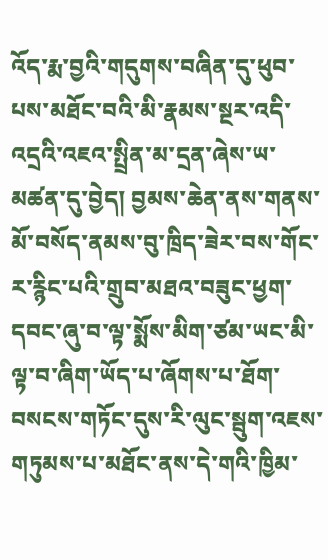འོད་རྨ་བྱའི་གདུགས་བཞིན་དུ་ཕུབ་པས་མཐོང་བའི་མི་རྣམས་སྔར་འདི་འདྲའི་འཇའ་སྤྲིན་མ་དྲན་ཞེས་ཡ་མཚན་དུ་བྱེད། བྱམས་ཆེན་ནས་གནས་མོ་བསོད་ནམས་བུ་ཁྲིད་ཟེར་བས་གོང་ར་རྙིང་པའི་གྲུབ་མཐའ་བཟུང་ཕྱག་དབང་ཞུ་བ་ལྟ་སྨོས་མིག་ཙམ་ཡང་མི་ལྟ་བ་ཞིག་ཡོད་པ་ཞོགས་པ་ཐོག་བསངས་གཏོང་དུས་རི་ལུང་སྦུག་འཇས་གཏུམས་པ་མཐོང་ནས་དེ་གའི་ཁྱིམ་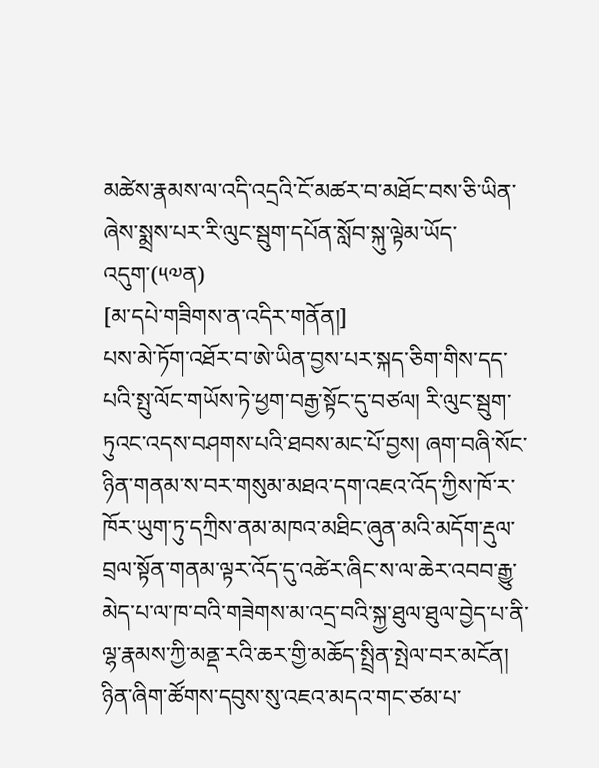མཚེས་རྣམས་ལ་འདི་འདྲའི་ངོ་མཚར་བ་མཐོང་བས་ཅི་ཡིན་ཞེས་སྨྲས་པར་རི་ལུང་སྦུག་དཔོན་སློབ་སྐུ་ལྟེམ་ཡོད་འདུག་(༥༧ན)
[མ་དཔེ་གཟིགས་ན་འདིར་གནོན།]
པས་མེ་ཏོག་འཐོར་བ་ཨེ་ཡིན་བྱས་པར་སྐད་ཅིག་གིས་དད་པའི་སྤུ་ལོང་གཡོས་ཏེ་ཕྱག་བརྒྱ་སྟོང་དུ་བཙལ། རི་ལུང་སྦུག་ཏུའང་འདས་བཤགས་པའི་ཐབས་མང་པོ་བྱས། ཞག་བཞི་སོང་ཉིན་གནམ་ས་བར་གསུམ་མཐའ་དག་འཇའ་འོད་ཀྱིས་ཁོ་ར་ཁོར་ཡུག་ཏུ་དཀྲིས་ནམ་མཁའ་མཐིང་ཞུན་མའི་མདོག་རྡུལ་བྲལ་སྟོན་གནམ་ལྟར་འོད་དུ་འཚེར་ཞིང་ས་ལ་ཆེར་འབབ་རྒྱུ་མེད་པ་ལ་ཁ་བའི་གཟེགས་མ་འདྲ་བའི་སྐྱ་ཐུལ་ཐུལ་བྱེད་པ་ནི་ལྷ་རྣམས་ཀྱི་མནྡ་རའི་ཆར་གྱི་མཆོད་སྤྲིན་སྤེལ་བར་མངོན། ཉིན་ཞིག་ཚོགས་དབུས་སུ་འཇའ་མདའ་གང་ཙམ་པ་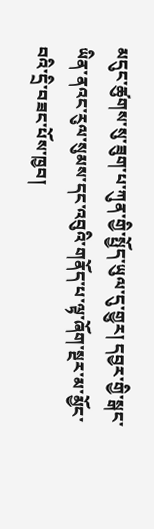མདུང་ཚུགས་སུ་ཟུག་པ་ཀུན་གྱི་སྤྱོད་ཡུལ་དུ་གྱུར། དབྱར་གྱི་སྒང་ཡིན་ནའང་རུལ་སུམས་དང་འབུའི་གནོད་པ་ལྟ་ཞོག་སྔར་མ་མྱོང་བའི་དྲི་བཟང་པོས་ཁྱབ།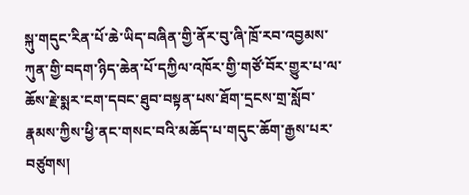སྐུ་གདུང་རིན་པོ་ཆེ་ཡིད་བཞིན་གྱི་ནོར་བུ་ཞི་ཁྲོ་རབ་འབྱམས་ཀུན་གྱི་བདག་ཉིད་ཆེན་པོ་དཀྱིལ་འཁོར་གྱི་གཙོ་བོར་གྱུར་པ་ལ་ཆོས་རྗེ་སྨར་ངག་དབང་ཐུབ་བསྟན་པས་ཐོག་དྲངས་གྲ་སློབ་རྣམས་ཀྱིས་ཕྱི་ནང་གསང་བའི་མཆོད་པ་གདུང་ཆོག་རྒྱས་པར་བཙུགས།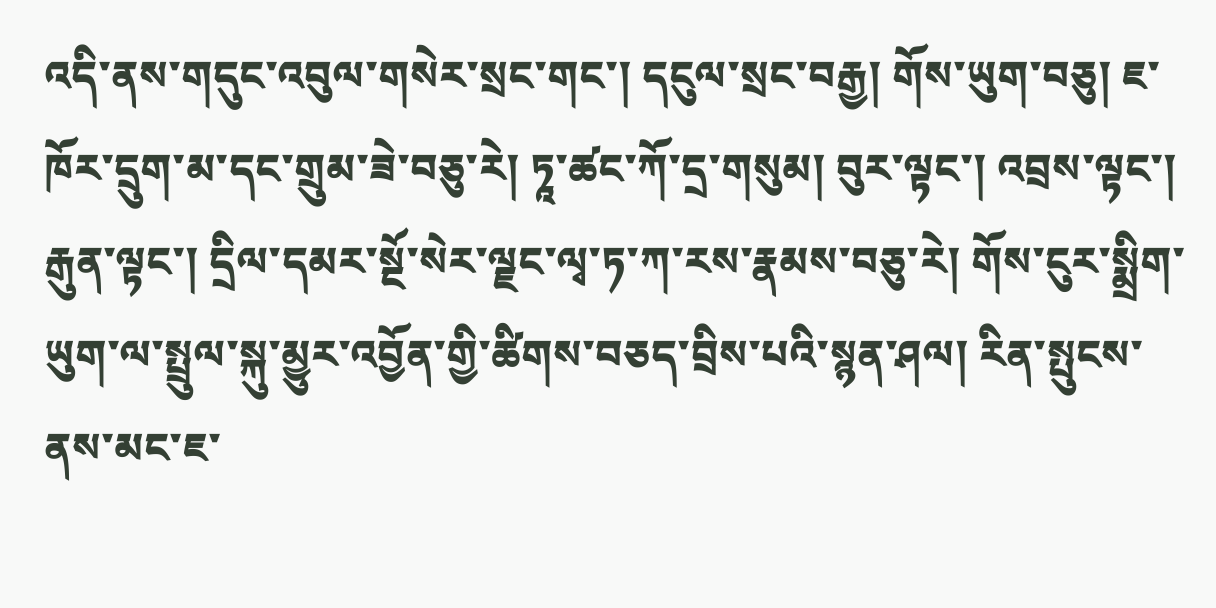འདི་ནས་གདུང་འབུལ་གསེར་སྲང་གང་། དངུལ་སྲང་བརྒྱ། གོས་ཡུག་བཅུ། ཇ་ཁོར་དྲུག་མ་དང་གྲུམ་ཟེ་བཅུ་རེ། ཏཱ་ཚང་ཀོ་དྲ་གསུམ། བུར་ལྟང་། འབྲས་ལྟང་། རྒུན་ལྟང་། དྲིལ་དམར་སྔོ་སེར་ལྗང་ལྭ་ཏ་ཀ་རས་རྣམས་བཅུ་རེ། གོས་ངུར་སྨྲིག་ཡུག་ལ་སྤྲུལ་སྐུ་མྱུར་འབྱོན་གྱི་ཚིགས་བཅད་བྲིས་པའི་སྙན་ཤལ། རིན་སྤུངས་ནས་མང་ཇ་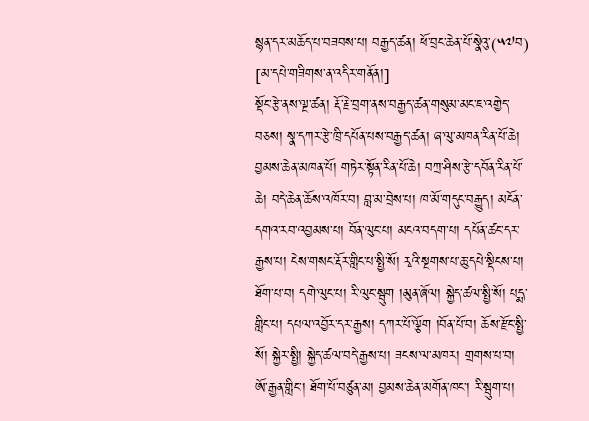སྙན་དར་མཆོད་པ་བཟབས་པ། བརྒྱད་ཚན། ཕོ་བྲང་ཆེན་པོ་སྣེའུ་(༥༧བ)
[མ་དཔེ་གཟིགས་ན་འདིར་གནོན།]
སྡོང་རྩེ་ནས་ལྔ་ཚན། རྡོ་རྗེ་བྲག་ནས་བརྒྱད་ཚན་གསུམ་མང་ཇ་འགྱེད་བཅས། སྣ་དཀར་རྩེ་ཁྲི་དཔོན་པས་བརྒྱད་ཚན། ཞ་ལུ་མཁན་རིན་པོ་ཆེ། བྱམས་ཆེན་མཁན་པོ། གཏེར་སྟོན་རིན་པོ་ཆེ། བཀྲ་ཤིས་རྩེ་དབོན་རིན་པོ་ཆེ། བདེ་ཆེན་ཆོས་འཁོར་བ། བླ་མ་བྲེས་པ། ཁ་མོ་གདུང་བརྒྱུད། མངོན་དགའ་རབ་འབྱམས་པ། བོན་ལུང་པ། མངའ་བདག་པ། དཔོན་ཚང་དར་རྒྱས་པ། ངེས་གསང་རྡོར་གླིང་པ་སྤྱི་སོ། རྭའི་སྔགས་པ་ཆུ་དཔེ་སྡིངས་པ། ཐོག་པ་བ། དགེ་ལུང་པ། རི་ལུང་སྦུག །མུན་ཞོལ། སྐྱེད་ཚལ་སྤྱི་སོ། པདྨ་གླིང་པ། དཔལ་འབྱོར་དར་རྒྱས། དཀར་པོ་ལྕོག །བོན་པོ་བ། ཆོས་རྫོང་སྤྱི་སོ། སྐྱེར་སྤྱི། སྐྱེད་ཚལ་བདེ་རྒྱས་པ། ཟངས་ལ་མཁར། གྲགས་པ་བ། ཨོ་རྒྱན་གླིང་། ཐོག་པོ་བཙུན་མ། བྱམས་ཆེན་མགོན་ཁང་། རི་སྦུག་པ།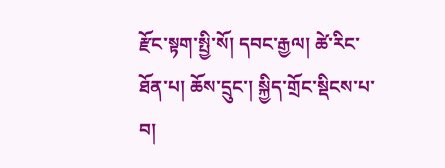རྫོང་སྟག་སྤྱི་སོ། དབང་རྒྱལ། ཚེ་རིང་ཐོན་པ། ཆོས་དྲུང་། སྐྱིད་གྲོང་སྡིངས་པ་བ།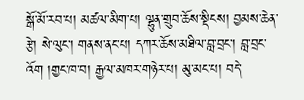སྒོ་མོ་རབ་པ། མཚལ་མིག་པ། ལྷུན་གྲུབ་ཆོས་སྡིངས། བྱམས་ཆེན་རྩེ། སེ་ལུང་། གནས་ནང་པ། དཀར་ཆོས་མཐིལ་བླ་བྲང་། བླ་བྲང་འོག །གྱང་ཁ་བ། རྒྱལ་མཁར་གཉེར་པ། མུ་མང་པ། བདེ་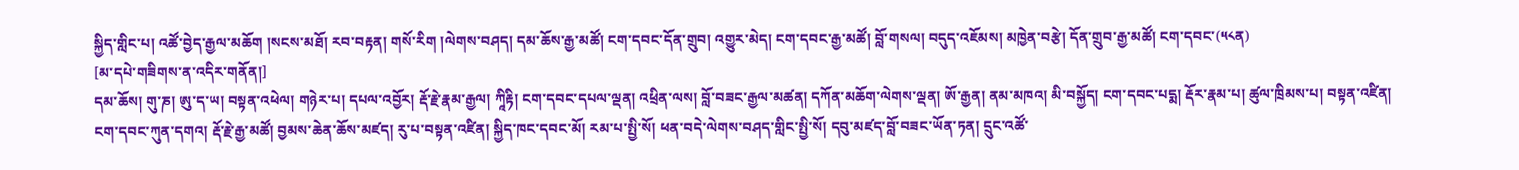སྐྱིད་གླིང་པ། འཚོ་བྱེད་རྒྱལ་མཆོག །སངས་མཐོ། རབ་བརྟན། གསོ་རིག །ལེགས་བཤད། དམ་ཆོས་རྒྱ་མཚོ། ངག་དབང་དོན་གྲུབ། འགྱུར་མེད། ངག་དབང་རྒྱ་མཚོ། བློ་གསལ། བདུད་འཇོམས། མཁྱེན་བརྩེ། དོན་གྲུབ་རྒྱ་མཚོ། ངག་དབང་(༥༨ན)
[མ་དཔེ་གཟིགས་ན་འདིར་གནོན།]
དམ་ཆོས། གུ་ཎ། ཨུ་ད་ཡ། བསྟན་འཕེལ། གཉེར་པ། དཔལ་འབྱོར། རྡོ་རྗེ་རྣམ་རྒྱལ། ཀཱིརྟི། ངག་དབང་དཔལ་ལྡན། འཕྲིན་ལས། བློ་བཟང་རྒྱལ་མཚན། དཀོན་མཆོག་ལེགས་ལྡན། ཨོ་རྒྱན། ནམ་མཁའ། མི་བསྐྱོད། ངག་དབང་པདྨ། རྡོར་རྣམ་པ། ཚུལ་ཁྲིམས་པ། བསྟན་འཛིན། ངག་དབང་ཀུན་དགའ། རྡོ་རྗེ་རྒྱ་མཚོ། བྱམས་ཆེན་ཆོས་མཛད། རུ་པ་བསྟན་འཛིན། སྐྱིད་ཁང་དབང་མོ། རམ་པ་སྤྱི་སོ། ཕན་བདེ་ལེགས་བཤད་གླིང་སྤྱི་སོ། དབུ་མཛད་བློ་བཟང་ཡོན་ཏན། དྲུང་འཚོ་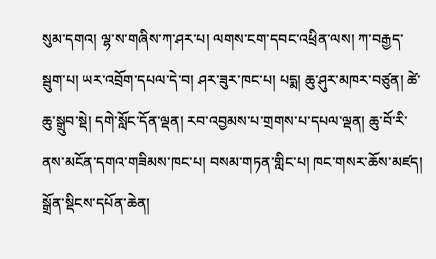སུམ་དགའ། ལྷ་ས་གཞིས་ཀ་ཤར་པ། ལགས་ངག་དབང་འཕྲིན་ལས། ཀ་བརྒྱད་སྦུག་པ། ཡར་འབྲོག་དཔལ་དེ་བ། ཤར་ཟུར་ཁང་པ། པདྨ། ཆུ་ཤུར་མཁར་བཙུན། ཚེ་ཆུ་སྒྲུབ་སྡེ། དགེ་སློང་དོན་ལྡན། རབ་འབྱམས་པ་གྲགས་པ་དཔལ་ལྡན། ཆུ་བོ་རི་ནས་མངོན་དགའ་གཟིམས་ཁང་པ། བསམ་གཏན་གླིང་པ། ཁང་གསར་ཆོས་མཛད། སྒྲོན་སྡིངས་དཔོན་ཆེན།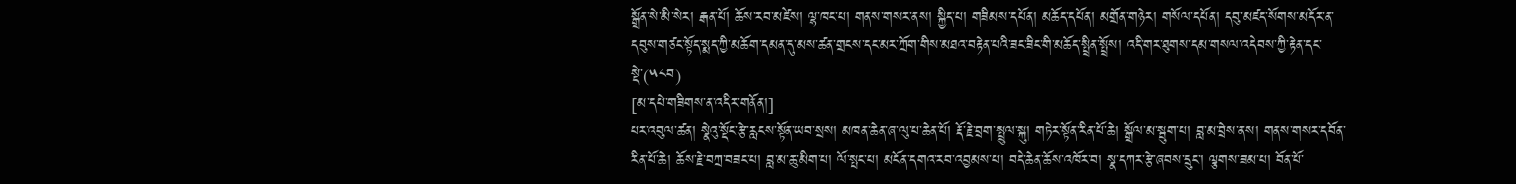སྒྲོན་སེ་མི་སེར། རྒན་པོ། ཆོས་རབ་མཛེས། ལྷ་ཁང་པ། གནས་གསར་ནས། སྐྱིད་པ། གཟིམས་དཔོན། མཆོད་དཔོན། མགྲོན་གཉེར། གསོལ་དཔོན། དབུ་མཛད་སོགས་མདོར་ན་དབུས་གཙང་སྟོད་སྨད་ཀྱི་མཆོག་དམན་དུ་མས་ཚན་གྲངས་དང་མར་ཀྲོག་གིས་མཐའ་བརྟེན་པའི་ཟང་ཟིང་གི་མཆོད་སྤྲིན་སྤྲོས། འདི་གར་ཐུགས་དམ་གསལ་འདེབས་ཀྱི་རྟེན་དང་སྡེ་(༥༨བ)
[མ་དཔེ་གཟིགས་ན་འདིར་གནོན།]
པར་འབུལ་ཚན། སྣེའུ་སྡོང་རྩེ་རླངས་སྟོན་ཡབ་སྲས། མཁན་ཆེན་ཞ་ལུ་པ་ཆེན་པོ། རྡོ་རྗེ་བྲག་སྤྲུལ་སྐུ། གཏེར་སྟོན་རིན་པོ་ཆེ། སྒྲོལ་མ་སྦུག་པ། བླ་མ་བྲེས་ནས། གནས་གསར་དབོན་རིན་པོ་ཆེ། ཆོས་རྗེ་བཀྲ་བཟང་པ། བླ་མ་ཆུ་མིག་པ། ལོ་སྤང་པ། མངོན་དགའ་རབ་འབྱམས་པ། བདེ་ཆེན་ཆོས་འཁོར་བ། སྣ་དཀར་རྩེ་ཞབས་དྲུང་། ལྕགས་ཟམ་པ། བོན་པོ་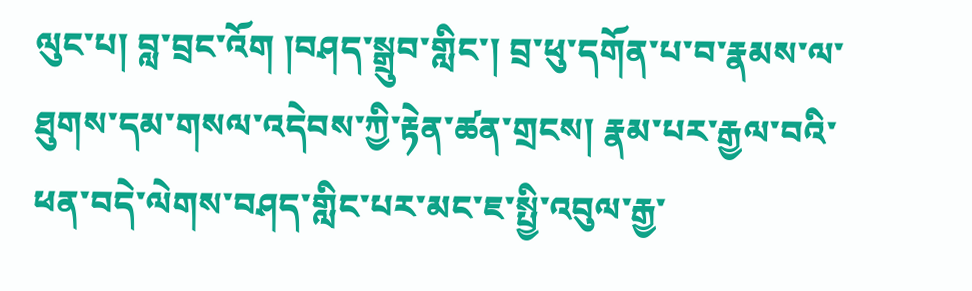ལུང་པ། བླ་བྲང་འོག །བཤད་སྒྲུབ་གླིང་། བྲ་ཕུ་དགོན་པ་བ་རྣམས་ལ་ཐུགས་དམ་གསལ་འདེབས་ཀྱི་རྟེན་ཚན་གྲངས། རྣམ་པར་རྒྱལ་བའི་ཕན་བདེ་ལེགས་བཤད་གླིང་པར་མང་ཇ་སྤྱི་འབུལ་རྒྱ་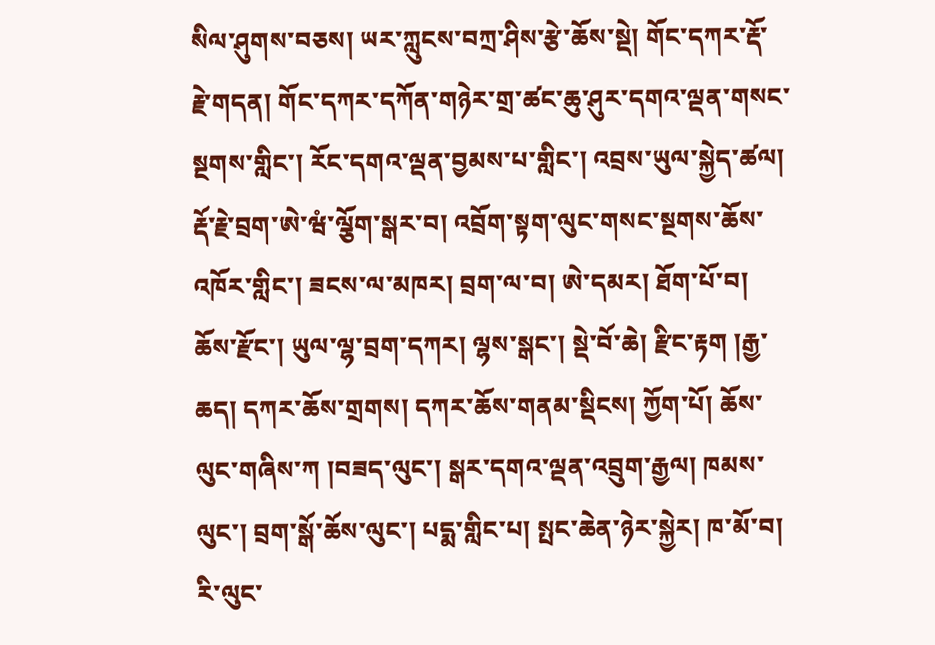སིལ་ཤུགས་བཅས། ཡར་ཀླུངས་བཀྲ་ཤིས་རྩེ་ཆོས་སྡེ། གོང་དཀར་རྡོ་རྗེ་གདན། གོང་དཀར་དཀོན་གཉེར་གྲ་ཚང་ཆུ་ཤུར་དགའ་ལྡན་གསང་སྔགས་གླིང་། རོང་དགའ་ལྡན་བྱམས་པ་གླིང་། འབྲས་ཡུལ་སྐྱེད་ཚལ། རྡོ་རྗེ་བྲག་ཨེ་ཝཾ་ལྕོག་སྒར་བ། འབྲོག་སྟག་ལུང་གསང་སྔགས་ཆོས་འཁོར་གླིང་། ཟངས་ལ་མཁར། བྲག་ལ་བ། ཨེ་དམར། ཐོག་པོ་བ། ཆོས་རྫོང་། ཡུལ་ལྷ་བྲག་དཀར། ལྷས་སྒང་། སྡེ་བོ་ཆེ། རྫིང་རྟག །རྒྱ་ཆད། དཀར་ཆོས་གྲགས། དཀར་ཆོས་གནམ་སྡིངས། ཀྱོག་པོ། ཆོས་ལུང་གཞིས་ཀ །བཟད་ལུང་། སྒར་དགའ་ལྡན་འབྲུག་རྒྱལ། ཁམས་ལུང་། བྲག་སྒོ་ཆོས་ལུང་། པདྨ་གླིང་པ། སྤང་ཆེན་ཉེར་སྐྱེར། ཁ་མོ་བ། རི་ལུང་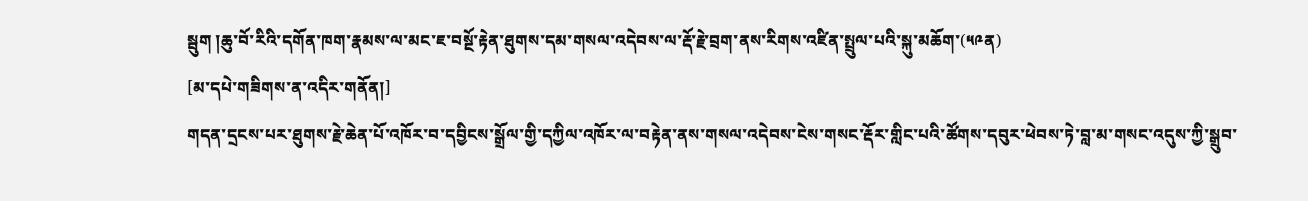སྦུག །ཆུ་བོ་རིའི་དགོན་ཁག་རྣམས་ལ་མང་ཇ་བསྔོ་རྟེན་ཐུགས་དམ་གསལ་འདེབས་ལ་རྡོ་རྗེ་བྲག་ནས་རིགས་འཛིན་སྤྲུལ་པའི་སྐུ་མཆོག་(༥༩ན)
[མ་དཔེ་གཟིགས་ན་འདིར་གནོན།]
གདན་དྲངས་པར་ཐུགས་རྗེ་ཆེན་པོ་འཁོར་བ་དབྱིངས་སྒྲོལ་གྱི་དཀྱིལ་འཁོར་ལ་བརྟེན་ནས་གསལ་འདེབས་ངེས་གསང་རྡོར་གླིང་པའི་ཚོགས་དབུར་ཕེབས་ཏེ་བླ་མ་གསང་འདུས་ཀྱི་སྒྲུབ་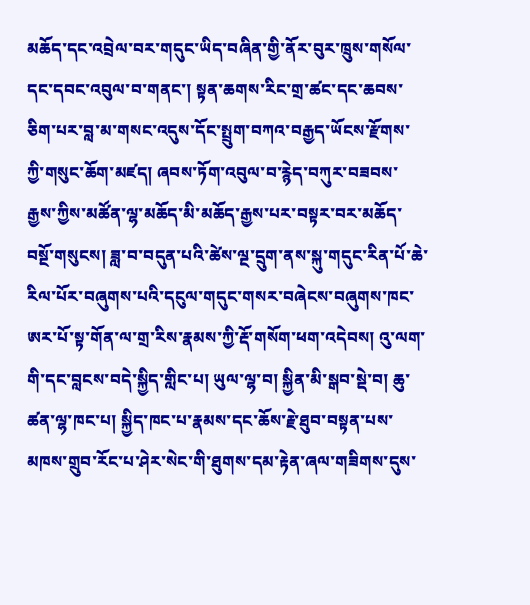མཆོད་དང་འབྲེལ་བར་གདུང་ཡིད་བཞིན་གྱི་ནོར་བུར་ཁྲུས་གསོལ་དང་དབང་འབུལ་བ་གནང་། སྟན་ཆགས་རིང་གྲ་ཚང་དང་ཆབས་ཅིག་པར་བླ་མ་གསང་འདུས་དོང་སྤྲུག་བཀའ་བརྒྱད་ཡོངས་རྫོགས་ཀྱི་གསུང་ཆོག་མཛད། ཞབས་ཏོག་འབུལ་བ་རྙེད་བཀུར་བཟབས་རྒྱས་ཀྱིས་མཚོན་ལྷ་མཆོད་མི་མཆོད་རྒྱས་པར་བསྟར་བར་མཆོད་བསྔོ་གསུངས། ཟླ་བ་བདུན་པའི་ཚེས་ལྔ་དྲུག་ནས་སྐུ་གདུང་རིན་པོ་ཆེ་རིལ་པོར་བཞུགས་པའི་དངུལ་གདུང་གསར་བཞེངས་བཞུགས་ཁང་ཨར་པོ་སྟ་གོན་ལ་གྲ་རིས་རྣམས་ཀྱི་རྡོ་གསོག་ཕག་འདེབས། འུ་ལག་གི་དང་བླངས་བདེ་སྐྱིད་གླིང་པ། ཡུལ་ལྷ་བ། སྐྱིན་མི་སྒབ་སྡེ་བ། ཆུ་ཚན་ལྷ་ཁང་པ། སྐྱིད་ཁང་པ་རྣམས་དང་ཆོས་རྗེ་ཐུབ་བསྟན་པས་མཁས་གྲུབ་རོང་པ་ཤེར་སེང་གི་ཐུགས་དམ་རྟེན་ཞལ་གཟིགས་དུས་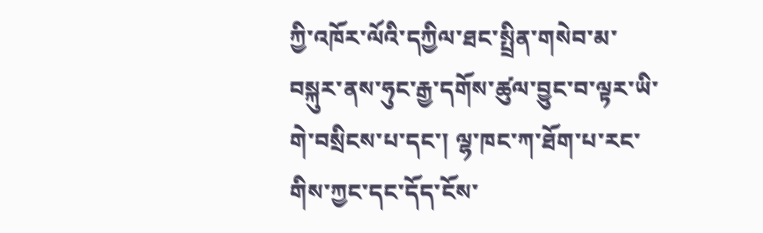ཀྱི་འཁོར་ལོའི་དཀྱིལ་ཐང་སྤྲིན་གསེབ་མ་བསྐུར་ནས་ཧུང་རྒྱ་དགོས་ཚུལ་བྱུང་བ་ལྟར་ཡི་གེ་བསྲིངས་པ་དང་། ལྷ་ཁང་ཀ་ཐོག་པ་རང་གིས་ཀྱང་དང་དོད་ངོས་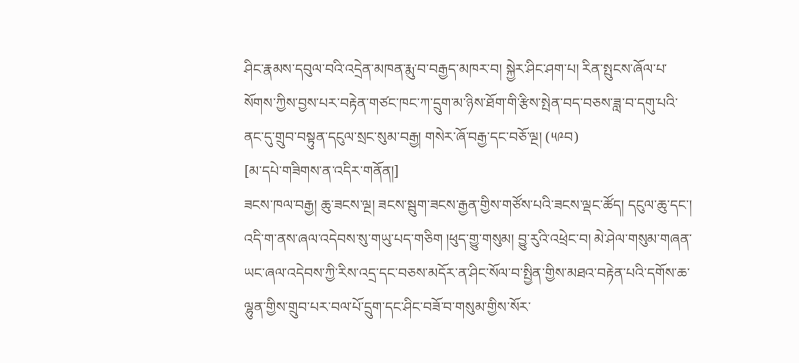ཤིང་རྣམས་དབུལ་བའི་འདྲེན་མཁན་རྨུ་བ་བརྒྱད་མཁར་བ། སྐྱེར་ཤིང་ཤག་པ། རིན་སྤུངས་ཞོལ་པ་སོགས་ཀྱིས་བྱས་པར་བརྟེན་གཙང་ཁང་ཀ་དྲུག་མ་ཉིས་ཐོག་གི་རྩིས་སྤེན་བད་བཅས་ཟླ་བ་དགུ་པའི་ནང་དུ་གྲུབ་བསྟུན་དངུལ་སྲང་སུམ་བརྒྱ། གསེར་ཞོ་བརྒྱ་དང་བཅོ་ལྔ། (༥༩བ)
[མ་དཔེ་གཟིགས་ན་འདིར་གནོན།]
ཟངས་ཁལ་བརྒྱ། ཆུ་ཟངས་ལྔ། ཟངས་སྦུག་ཟངས་རྒྱན་གྱིས་གཙོས་པའི་ཟངས་ལྡང་ཚོད། དངུལ་ཆུ་དང་། འདི་ག་ནས་ཞལ་འདེབས་སུ་གཡུ་པད་གཅིག །ཕུད་གྱུ་གསུམ། བྱུ་རུའི་འཕྲེང་བ། མེ་ཤེལ་གསུམ་གཞན་ཡང་ཞལ་འདེབས་ཀྱི་རིས་འདྲ་དང་བཅས་མདོར་ན་ཤིང་སོལ་བ་སྤྱིན་གྱིས་མཐའ་བརྟེན་པའི་དགོས་ཆ་ལྷུན་གྱིས་གྲུབ་པར་བལ་པོ་དྲུག་དང་ཤིང་བཟོ་བ་གསུམ་གྱིས་སོར་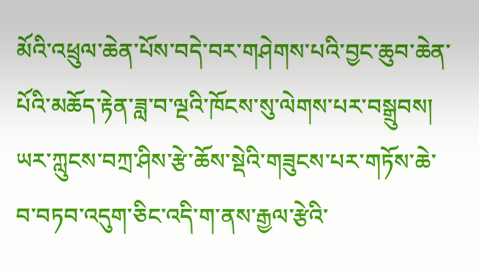མོའི་འཕྲུལ་ཆེན་པོས་བདེ་བར་གཤེགས་པའི་བྱང་ཆུབ་ཆེན་པོའི་མཆོད་རྟེན་ཟླ་བ་ལྔའི་ཁོངས་སུ་ལེགས་པར་བསྒྲུབས། ཡར་ཀླུངས་བཀྲ་ཤིས་རྩེ་ཆོས་སྡེའི་གཟུངས་པར་གཏོས་ཆེ་བ་བཏབ་འདུག་ཅིང་འདི་ག་ནས་རྒྱལ་རྩེའི་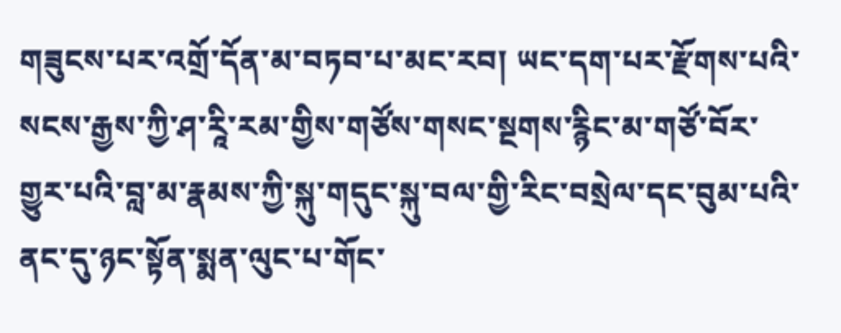གཟུངས་པར་འགྲོ་དོན་མ་བཏབ་པ་མང་རབ། ཡང་དག་པར་རྫོགས་པའི་སངས་རྒྱས་ཀྱི་ཤ་རཱི་རམ་གྱིས་གཙོས་གསང་སྔགས་རྙིང་མ་གཙོ་བོར་གྱུར་པའི་བླ་མ་རྣམས་ཀྱི་སྐུ་གདུང་སྐུ་བལ་གྱི་རིང་བསྲེལ་དང་བུམ་པའི་ནང་དུ་ཉང་སྟོན་སྨན་ལུང་པ་གོང་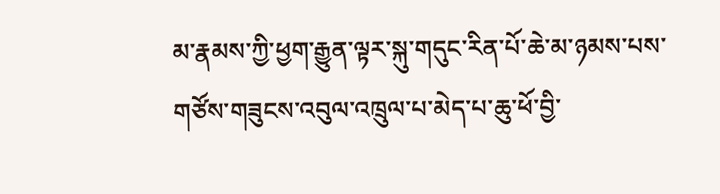མ་རྣམས་ཀྱི་ཕྱག་རྒྱུན་ལྟར་སྐུ་གདུང་རིན་པོ་ཆེ་མ་ཉམས་པས་གཙོས་གཟུངས་འབུལ་འཁྲུལ་པ་མེད་པ་ཆུ་ཕོ་བྱི་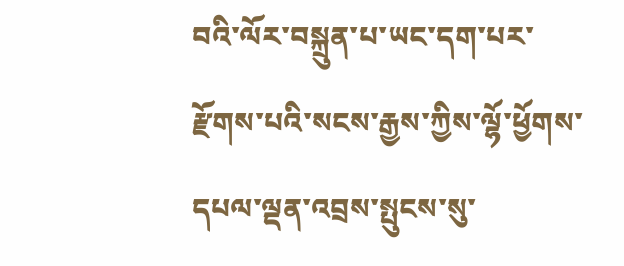བའི་ལོར་བསྐྲུན་པ་ཡང་དག་པར་རྫོགས་པའི་སངས་རྒྱས་ཀྱིས་ལྷོ་ཕྱོགས་དཔལ་ལྡན་འབྲས་སྤུངས་སུ་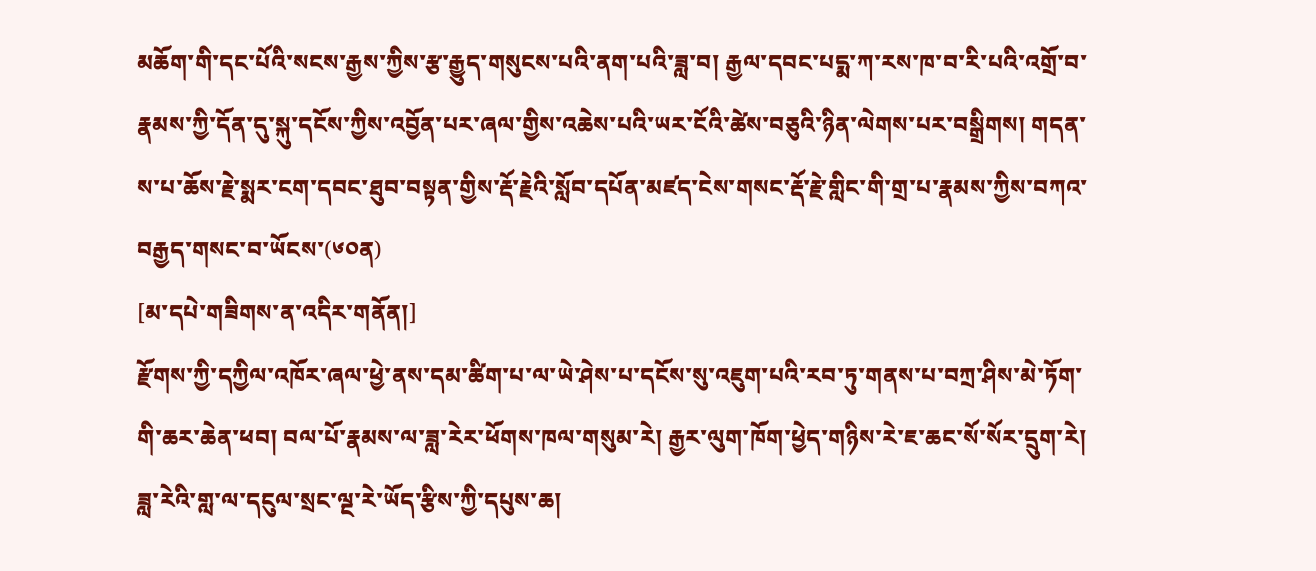མཆོག་གི་དང་པོའི་སངས་རྒྱས་ཀྱིས་རྩ་རྒྱུད་གསུངས་པའི་ནག་པའི་ཟླ་བ། རྒྱལ་དབང་པདྨ་ཀ་རས་ཁ་བ་རི་པའི་འགྲོ་བ་རྣམས་ཀྱི་དོན་དུ་སྐུ་དངོས་ཀྱིས་འབྱོན་པར་ཞལ་གྱིས་འཆེས་པའི་ཡར་ངོའི་ཚེས་བཅུའི་ཉིན་ལེགས་པར་བསྒྲིགས། གདན་ས་པ་ཆོས་རྗེ་སྨར་ངག་དབང་ཐུབ་བསྟན་གྱིས་རྡོ་རྗེའི་སློབ་དཔོན་མཛད་ངེས་གསང་རྡོ་རྗེ་གླིང་གི་གྲ་པ་རྣམས་ཀྱིས་བཀའ་བརྒྱད་གསང་བ་ཡོངས་(༦༠ན)
[མ་དཔེ་གཟིགས་ན་འདིར་གནོན།]
རྫོགས་ཀྱི་དཀྱིལ་འཁོར་ཞལ་ཕྱེ་ནས་དམ་ཚིག་པ་ལ་ཡེ་ཤེས་པ་དངོས་སུ་འཇུག་པའི་རབ་ཏུ་གནས་པ་བཀྲ་ཤིས་མེ་ཏོག་གི་ཆར་ཆེན་ཕབ། བལ་པོ་རྣམས་ལ་ཟླ་རེར་ཕོགས་ཁལ་གསུམ་རེ། རྒྱར་ལུག་ཁོག་ཕྱེད་གཉིས་རེ་ཇ་ཆང་སོ་སོར་དྲུག་རེ། ཟླ་རེའི་གླ་ལ་དངུལ་སྲང་ལྔ་རེ་ཡོད་རྩིས་ཀྱི་དཔུས་ཆ།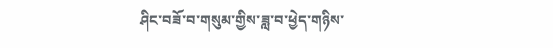ཤིང་བཟོ་བ་གསུམ་གྱིས་ཟླ་བ་ཕྱེད་གཉིས་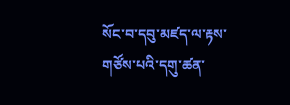སོང་བ་དབུ་མཛད་ལ་རྟས་གཙོས་པའི་དགུ་ཚན་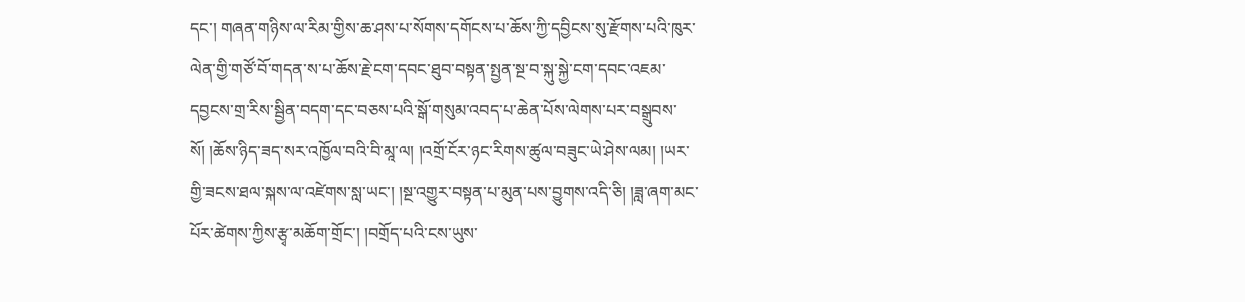དང་། གཞན་གཉིས་ལ་རིམ་གྱིས་ཆ་ཤས་པ་སོགས་དགོངས་པ་ཆོས་ཀྱི་དབྱིངས་སུ་རྫོགས་པའི་ཁུར་ལེན་གྱི་གཙོ་བོ་གདན་ས་པ་ཆོས་རྗེ་ངག་དབང་ཐུབ་བསྟན་སྤྱན་སྔ་བ་སྐུ་སྐྱེ་ངག་དབང་འཇམ་དབྱངས་གྲ་རིས་སྦྱིན་བདག་དང་བཅས་པའི་སྒོ་གསུམ་འབད་པ་ཆེན་པོས་ལེགས་པར་བསྒྲུབས་སོ། །ཆོས་ཉིད་ཟད་སར་འཁྱོལ་བའི་བི་མཱ་ལ། །འགྲོ་ངོར་ཉང་རིགས་ཚུལ་བཟུང་ཡེ་ཤེས་ལམ། །ཡར་གྱི་ཟངས་ཐལ་སྐས་ལ་འཛེགས་སླ་ཡང་། །སྔ་འགྱུར་བསྟན་པ་མུན་པས་བྱུགས་འདི་ཅི། །ཟླ་ཞག་མང་པོར་ཚེགས་ཀྱིས་རྩྭ་མཆོག་གྲོང་། །བགྲོད་པའི་ངས་ཡུས་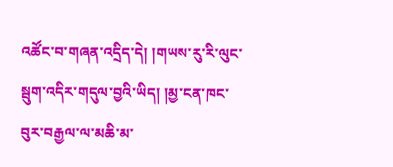འཚོང་བ་གཞན་འདྲིད་དེ། །གཡས་རུ་རི་ལུང་སྦུག་འདིར་གདུལ་བྱའི་ཡིད། །མྱ་ངན་ཁང་བུར་བརྒྱལ་ལ་མཆི་མ་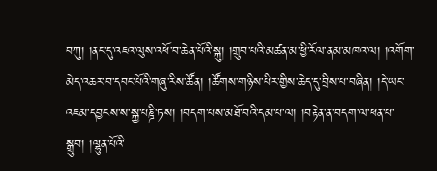བཀུ། །ནང་དུ་འཇའ་ལུས་འཕོ་བ་ཆེན་པོའི་སྐུ། །གྲུབ་པའི་མཚན་མ་ཕྱི་རོལ་ནམ་མཁའ་ལ། །འགོག་མེད་འཆར་བ་དབང་པོའི་གཞུ་རིས་ཚོན། །ཚོགས་གཉིས་པིར་གྱིས་ཆེད་དུ་བྲིས་པ་བཞིན། །དེ་ཡང་འཇམ་དབྱངས་ས་སྐྱ་པཎྜི་ཏས། །བདག་པས་མཐོ་བའི་དམ་པ་ལ། །བརྟེན་ན་བདག་ལ་ཕན་པ་སྒྲུབ། །ལྷུན་པོའི་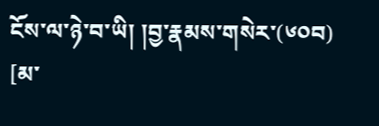ངོས་ལ་ཉེ་བ་ཡི། །བྱ་རྣམས་གསེར་(༦༠བ)
[མ་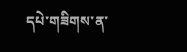དཔེ་གཟིགས་ན་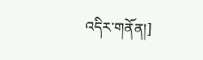འདིར་གནོན།]